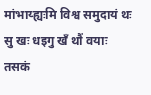मांभाय्ह्यःमि विश्व समुदायं थः सु खः धइगु खँ थौं वयाः तसकं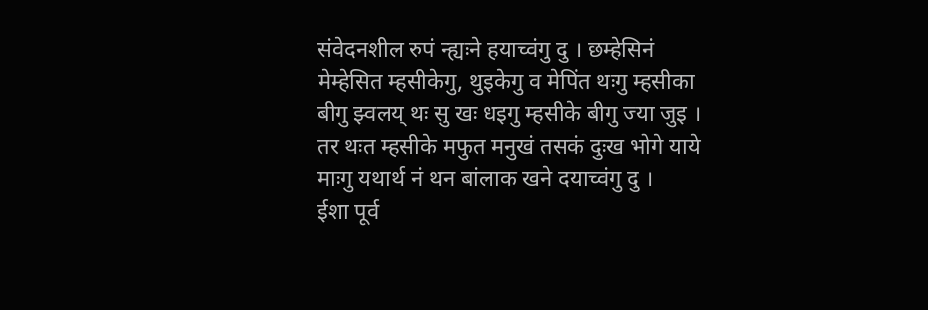संवेदनशील रुपं न्ह्यःने हयाच्वंगु दु । छम्हेसिनं मेम्हेसित म्हसीकेगु, थुइकेगु व मेपिंत थःगु म्हसीका बीगु झ्वलय् थः सु खः धइगु म्हसीके बीगु ज्या जुइ । तर थःत म्हसीके मफुत मनुखं तसकं दुःख भोगे याये माःगु यथार्थ नं थन बांलाक खने दयाच्वंगु दु ।
ईशा पूर्व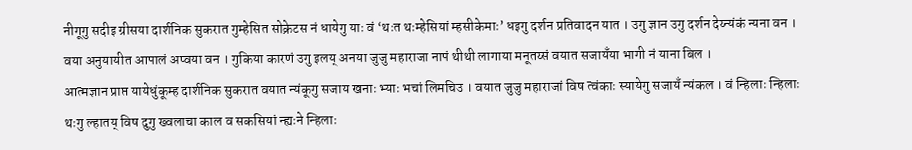नीगूगु सदीइ ग्रीसया दार्शनिक सुकरात गुम्हेसित सोक्रेटस नं धायेगु याः वं ‘थःत थःम्हेसियां म्हसीकेमाः’ धइगु दर्शन प्रतिवादन यात । उगु ज्ञान उगु दर्शन देय्न्यंकं न्यना वन । वया अनुयायीत आपालं अप्वया वन । गुकिया कारणं उगु इलय् अनया जुजु महाराजा नापं थीथी लागाया मनूतय्सं वयात सजायँया भागी नं याना बिल ।
आत्मज्ञान प्राप्त यायेधुंकूम्ह दार्शनिक सुकरात वयात न्यंकूगु सजाय खनाः भ्याः भचां लिमचिउ । वयात जुजु महाराजां विष त्वंकाः स्यायेगु सजायँ न्यंकल । वं न्हिलाः न्हिलाः थःगु ल्हातय् विष दुगु ख्वलाचा काल व सकसियां न्ह्यःने न्हिलाः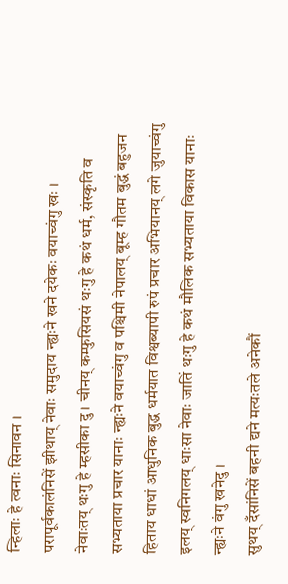न्हिलाः हे त्वनाः सिनावन ।
परापूर्वकालंनिसें झीथाय् नेवाः समुदाय न्ह्यःने खने दयेकः वयाच्वंगु खः ।
नेवाःतय् थःगु हे म्हसीका दु । चीनय् कम्फुसियसं थःगु हे कथं धर्म, संस्कृति व सभ्यताया प्रचार यानाः न्ह्यःने वयाच्वंगु व पश्चिमी नेपालय् बूम्ह गौतम बुद्धं बहुजन हिताय धाधां आधुनिक बुद्ध धर्मयात विश्वब्यापी रुपं प्रचार अभियानय् लगे जुयाच्वंगु इलय् स्वनिगलय् धाःसा नेवाः जातिं थःगु हे कथं मौलिक सभ्यताया विकास यानाः न्ह्यःने वंगु खनेदु ।
सुथय् दँसांनिसें बहनी द्यने मत्यःतले अनेकौं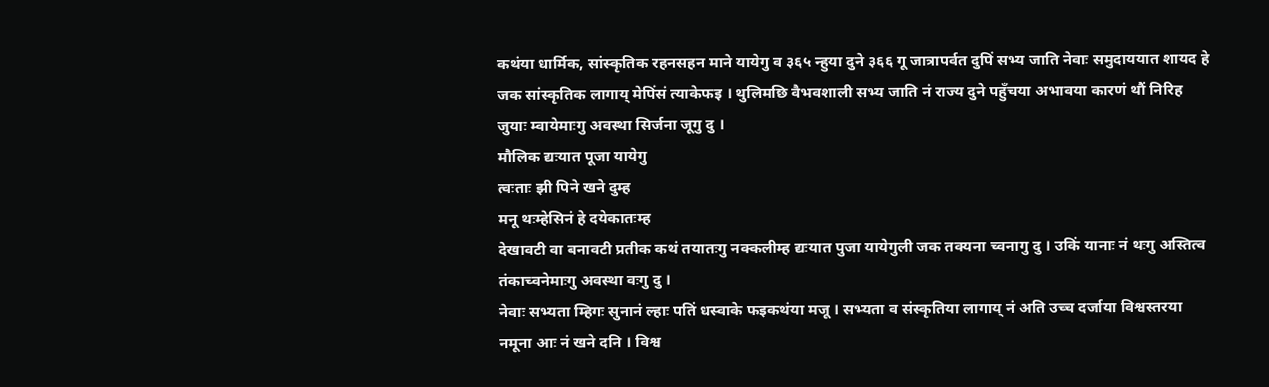कथंया धार्मिक, सांस्कृतिक रहनसहन माने यायेगु व ३६५ न्हुया दुने ३६६ गू जात्रापर्वत दुपिं सभ्य जाति नेवाः समुदाययात शायद हे जक सांस्कृतिक लागाय् मेपिंसं त्याकेफइ । थुलिमछि वैभवशाली सभ्य जाति नं राज्य दुने पहुँचया अभावया कारणं थौं निरिह जुयाः म्वायेमाःगु अवस्था सिर्जना जूगु दु ।
मौलिक द्यःयात पूजा यायेगु
त्वःताः झी पिने खने दुम्ह
मनू थःम्हेसिनं हे दयेकातःम्ह
देखावटी वा बनावटी प्रतीक कथं तयातःगु नक्कलीम्ह द्यःयात पुजा यायेगुली जक तक्यना च्वनागु दु । उकिं यानाः नं थःगु अस्तित्व तंकाच्वनेमाःगु अवस्था वःगु दु ।
नेवाः सभ्यता म्हिगः सुनानं ल्हाः पतिं धस्वाके फइकथंया मजू । सभ्यता व संस्कृतिया लागाय् नं अति उच्च दर्जाया विश्वस्तरया नमूना आः नं खने दनि । विश्व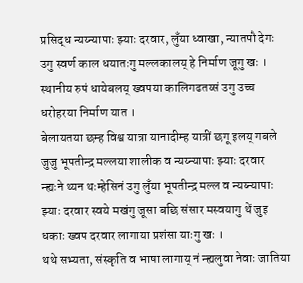प्रसिद्ध न्यय्न्यापाः झ्याः दरवार, लुँया ध्वाखा, न्यातपौ देगः उगु स्वर्ण काल धयातःगु मल्लकालय् हे निर्माण जूगु खः । स्थानीय रुपं धायेबलय् ख्वपया कालिगढतय्सं उगु उच्च धरोहरया निर्माण यात ।
बेलायतया छम्ह विश्व यात्रा यानादीम्ह यात्रीं छगू इलय् गबले जुजु भूपतीन्द्र मल्लया शालीक व न्यय्न्यापाः झ्याः दरवार न्ह्यःने थ्यन थःम्हेसिनं उगु लुँया भूपतीन्द्र मल्ल व न्यय्न्यापाः झ्याः दरवार स्वये मखंगु जूसा बछि संसार मस्वयागु थें जुइ धकाः ख्वप दरवार लागाया प्रशंसा याःगु खः ।
थथे सभ्यता, संस्कृति व भाषा लागाय् नं न्ह्यलुवा नेवाः जातिया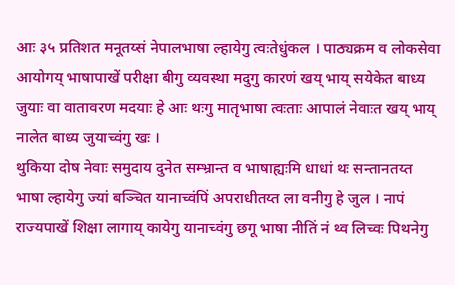आः ३५ प्रतिशत मनूतय्सं नेपालभाषा ल्हायेगु त्वःतेधुंकल । पाठ्यक्रम व लोकसेवा आयोगय् भाषापाखें परीक्षा बीगु व्यवस्था मदुगु कारणं खय् भाय् सयेकेत बाध्य जुयाः वा वातावरण मदयाः हे आः थःगु मातृभाषा त्वःताः आपालं नेवाःत खय् भाय् नालेत बाध्य जुयाच्वंगु खः ।
थुकिया दोष नेवाः समुदाय दुनेत सम्भ्रान्त व भाषाह्यःमि धाधां थः सन्तानतय्त भाषा ल्हायेगु ज्यां बञ्चित यानाच्वंपिं अपराधीतय्त ला वनीगु हे जुल । नापं राज्यपाखें शिक्षा लागाय् कायेगु यानाच्वंगु छगू भाषा नीतिं नं थ्व लिच्वः पिथनेगु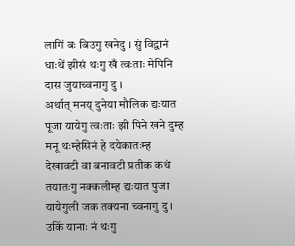लागिं बः बिउगु खनेदु । सुं विद्वानं धाःथें झीसं थःगु खँ त्वःताः मेपिनि दास जुयाच्वनागु दु ।
अर्थात् मनय् दुनेया मौलिक द्यःयात पूजा यायेगु त्वःताः झी पिने खने दुम्ह मनू थःम्हेसिनं हे दयेकातःम्ह देखावटी वा बनावटी प्रतीक कथं तयातःगु नक्कलीम्ह द्यःयात पुजा यायेगुली जक तक्यना च्वनागु दु । उकिं यानाः नं थःगु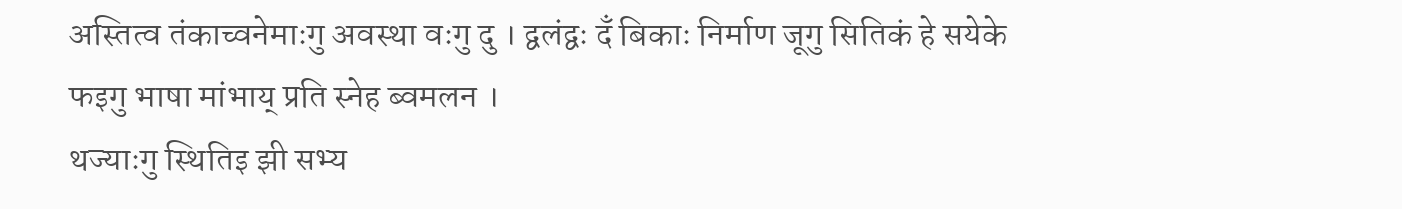अस्तित्व तंकाच्वनेमाःगु अवस्था वःगु दु । द्वलंद्वः दँ बिकाः निर्माण जूगु सितिकं हे सयेके फइगु भाषा मांभाय् प्रति स्नेह ब्वमलन ।
थज्याःगु स्थितिइ झी सभ्य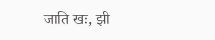जाति खः, झी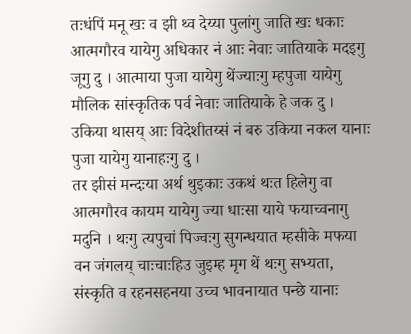तःधंपिं मनू खः व झी थ्व देय्या पुलांगु जाति खः धकाः आत्मगौरव यायेगु अधिकार नं आः नेवाः जातियाके मदइगु जूगु दु । आत्माया पुजा यायेगु थेंज्याःगु म्हपुजा यायेगु मौलिक सांस्कृतिक पर्व नेवाः जातियाके हे जक दु । उकिया थासय् आः विदेशीतय्सं नं बरु उकिया नकल यानाः पुजा यायेगु यानाहःगु दु ।
तर झीसं मन्दःया अर्थ थुइकाः उकथं थःत हिलेगु वा आत्मगौरव कायम यायेगु ज्या धाःसा याये फयाच्वनागु मदुनि । थःगु त्यपुचां पिज्वःगु सुगन्धयात म्हसीके मफया वन जंगलय् चाःचाःहिउ जुइम्ह मृग थें थःगु सभ्यता, संस्कृति व रहनसहनया उच्च भावनायात पन्छे यानाः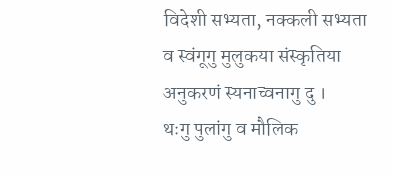विदेशी सभ्यता, नक्कली सभ्यता व स्वंगूगु मुलुकया संस्कृतिया अनुकरणं स्यनाच्वनागु दु ।
थःगु पुलांगु व मौलिक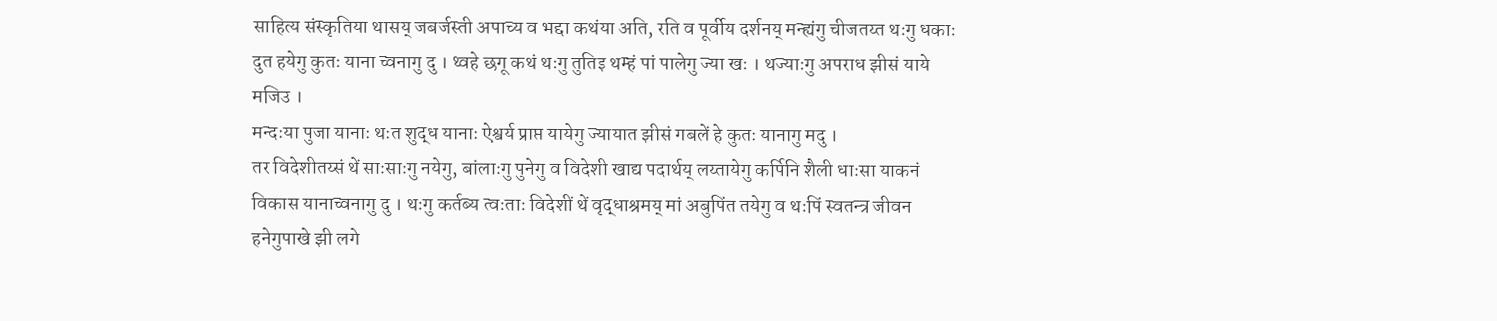साहित्य संस्कृतिया थासय् जबर्जस्ती अपाच्य व भद्दा कथंया अति, रति व पूर्वीय दर्शनय् मन्ह्यंगु चीजतय्त थःगु धकाः दुत हयेगु कुतः याना च्वनागु दु । थ्वहे छगू कथं थःगु तुतिइ थम्हं पां पालेगु ज्या खः । थज्याःगु अपराध झीसं याये मजिउ ।
मन्दःया पुजा यानाः थःत शुद्ध यानाः ऐश्वर्य प्राप्त यायेगु ज्यायात झीसं गबलें हे कुतः यानागु मदु ।
तर विदेशीतय्सं थें साःसाःगु नयेगु, बांलाःगु पुनेगु व विदेशी खाद्य पदार्थय् लय्तायेगु कर्पिनि शैली धाःसा याकनं विकास यानाच्वनागु दु । थःगु कर्तब्य त्वःताः विदेशीं थें वृद्धाश्रमय् मां अबुपिंत तयेगु व थःपिं स्वतन्त्र जीवन हनेगुपाखे झी लगे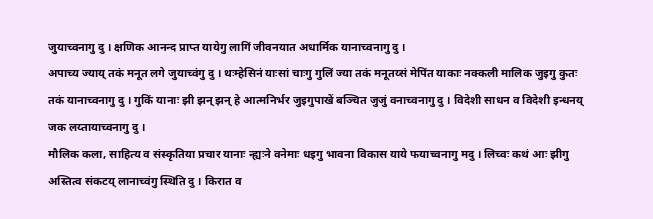जुयाच्वनागु दु । क्षणिक आनन्द प्राप्त यायेगु लागिं जीवनयात अधार्मिक यानाच्वनागु दु ।
अपाच्य ज्याय् तकं मनूत लगे जुयाच्वंगु दु । थःम्हेसिनं याःसां चाःगु गुलिं ज्या तकं मनूतय्सं मेपिंत याकाः नक्कली मालिक जुइगु कुतः तकं यानाच्वनागु दु । गुकिं यानाः झी झन् झन् हे आत्मनिर्भर जुइगुपाखें बञ्चित जुजुं वनाच्वनागु दु । विदेशी साधन व विदेशी इन्धनय् जक लय्तायाच्वनागु दु ।
मौलिक कला, साहित्य व संस्कृतिया प्रचार यानाः न्ह्यःने वनेमाः धइगु भावना विकास याये फयाच्वनागु मदु । लिच्वः कथं आः झीगु अस्तित्व संकटय् लानाच्वंगु स्थिति दु । किरात व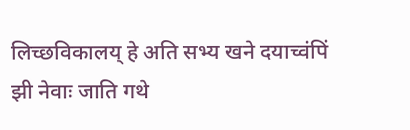लिच्छविकालय् हे अति सभ्य खने दयाच्वंपिं झी नेवाः जाति गथे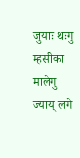जुयाः थःगु म्हसीका मालेगु ज्याय् लगे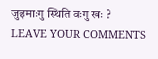जुइमाःगु स्थिति वःगु खः ?
LEAVE YOUR COMMENTS